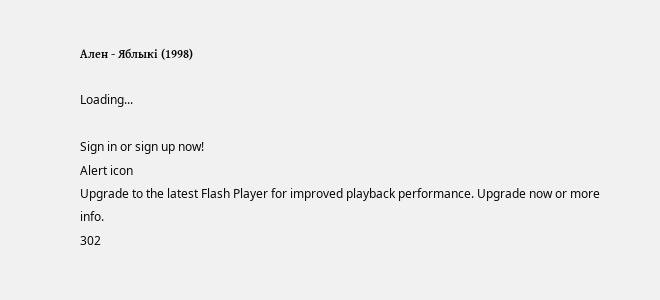Ален - Яблыкі (1998)

Loading...

Sign in or sign up now!
Alert icon
Upgrade to the latest Flash Player for improved playback performance. Upgrade now or more info.
302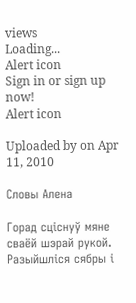views
Loading...
Alert icon
Sign in or sign up now!
Alert icon

Uploaded by on Apr 11, 2010

Словы Алена

Горад сціснуў мяне сваёй шэрай рукой.
Разыйшліся сябры і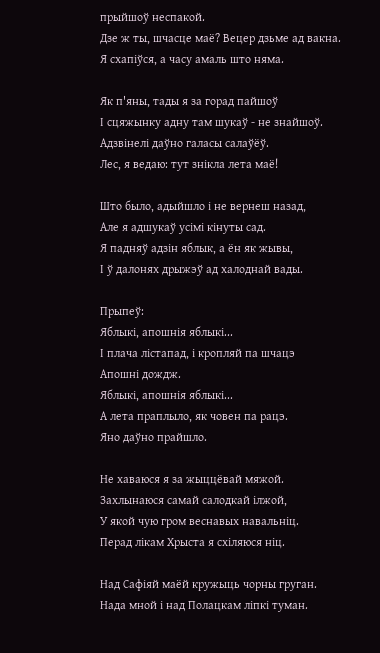прыйшоў неспакой.
Дзе ж ты, шчасце маё? Вецер дзьме ад вакна.
Я схапіўся, а часу амаль што няма.

Як п'яны, тады я за горад пайшоў
І сцяжынку адну там шукаў - не знайшоў.
Адзвінелі даўно галасы салаўёў.
Лес, я ведаю: тут знікла лета маё!

Што было, адыйшло і не вернеш назад,
Але я адшукаў усімі кінуты сад.
Я падняў адзін яблык, а ён як жывы,
І ў далонях дрыжэў ад халоднай вады.

Прыпеў:
Яблыкі, апошнія яблыкі...
І плача лістапад, і кропляй па шчацэ
Апошні дождж.
Яблыкі, апошнія яблыкі...
А лета праплыло, як човен па рацэ.
Яно даўно прайшло.

Не хаваюся я за жыццёвай мяжой.
Захлынаюся самай салодкай ілжой,
У якой чую гром веснавых навальніц.
Перад лікам Хрыста я схіляюся ніц.

Над Сафіяй маёй кружыць чорны груган.
Нада мной і над Полацкам ліпкі туман.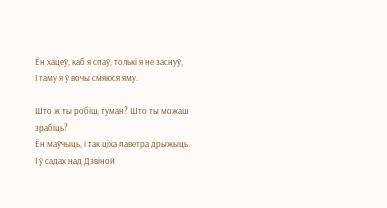Ён хацеў, каб я спаў, толькі я не заснуў,
І таму я ў вочы смяюся яму.

Што ж ты робіш, туман? Што ты можаш зрабіць?
Ён маўчыць, і так ціха паветра дрыжыць.
І ў садах над Дзвіной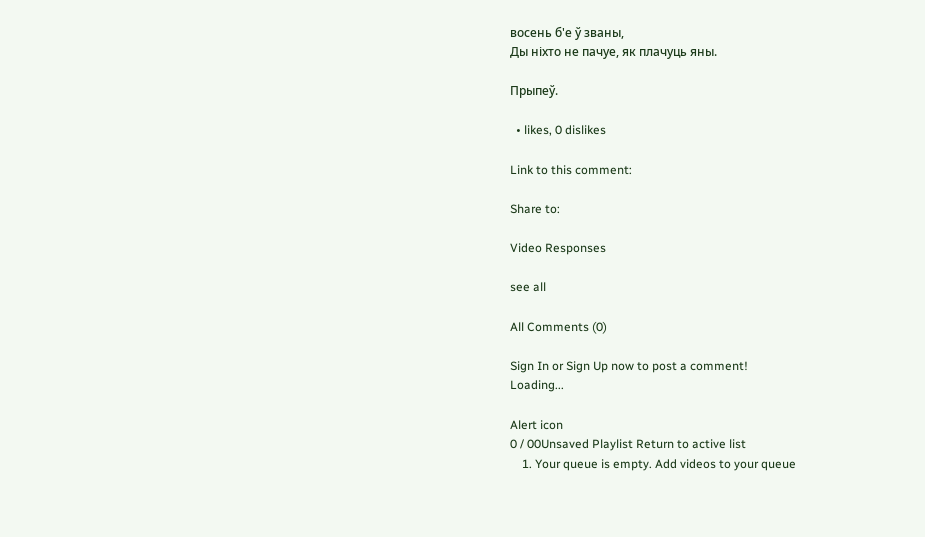восень б'е ў званы,
Ды ніхто не пачуе, як плачуць яны.

Прыпеў.

  • likes, 0 dislikes

Link to this comment:

Share to:

Video Responses

see all

All Comments (0)

Sign In or Sign Up now to post a comment!
Loading...

Alert icon
0 / 00Unsaved Playlist Return to active list
    1. Your queue is empty. Add videos to your queue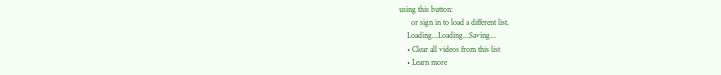using this button:
      or sign in to load a different list.
    Loading...Loading...Saving...
    • Clear all videos from this list
    • Learn more